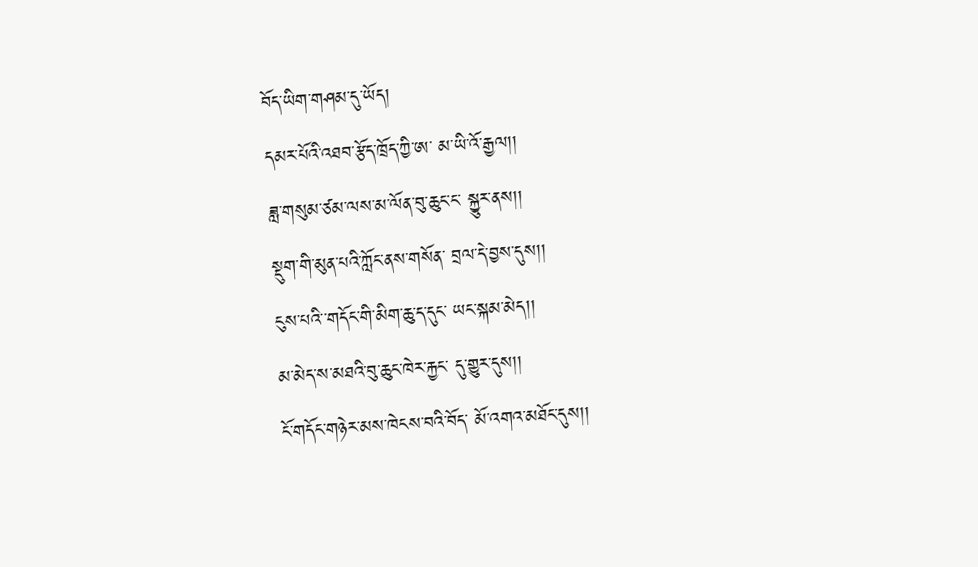བོད་ཡིག་གཤམ་དུ་ཡོད།
དམར་པོའི་འཐབ་རྩོད་ཁྲོད་ཀྱི་ཨ་ མ་ཡི་འོ་རྒྱལ།།
ཟླ་གསུམ་ཙམ་ལས་མ་ལོན་བུ་ཆུང་ང་ སྐྱུར་ནས།།
སྡུག་གི་མུན་པའི་ཀློང་ནས་གསོན་ བྲལ་དེ་བྱས་དུས།།
ངུས་པའི་་གདོང་གི་མིག་ཆུ་ད་དུང་ ཡང་སྐམ་མེད།།
མ་མེད་ས་མཐའི་བུ་ཆུང་ཁེར་རྐྱང་ དུ་གྱུར་དུས།།
ངོ་གདོང་གཉེར་མས་ཁེངས་བའི་བོད་ མོ་འགའ་མཐོང་དུས།།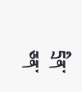དྲིན་ཅན་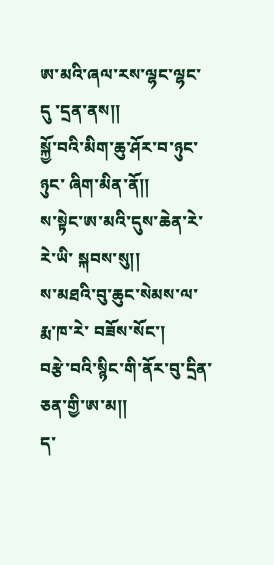ཨ་མའི་ཞལ་རས་ལྷང་ལྷང་དུ ་དྲན་ནས།།
སྐྱོ་བའི་མིག་ཆུ་ཤོར་བ་ཉུང་ཉུང་ ཞིག་མིན་ནོ།།
ས་སྟེང་ཨ་མའི་དུས་ཆེན་རེ་རེ་ཡི་ སྐབས་སུ།།
ས་མཐའི་བུ་ཆུང་སེམས་ལ་རྨ་ཁ་རེ་ བཟོས་སོང་།
བརྩེ་བའི་སྙིང་གི་ནོར་བུ་དྲིན་ ཅན་གྱི་ཨ་མ།།
ད་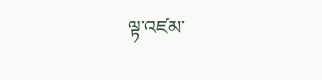ལྟ་འཛམ་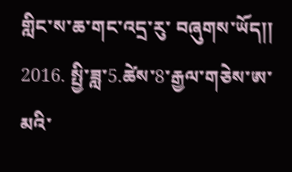གླིང་ས་ཆ་གང་འདྲ་རུ་ བཞུགས་ཡོད།།
2016. སྤྱི་ཟླ་5.ཚེས་8་རྒྱལ་གཅེས་ཨ་ མའི་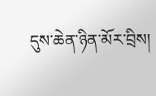དུས་ཆེན་ཉིན་མོར་བྲིས།